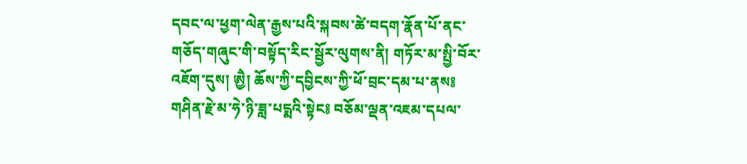དབང་ལ་ཕྱག་ལེན་རྒྱས་པའི་སྐབས་ཚེ་བདག་རྣོན་པོ་ནང་གཅོད་གཞུང་གི་བསྟོད་རིང་སྦྱོར་ལུགས་ནི། གཏོར་མ་སྤྱི་བོར་འཇོག་དུས། ཨྱཻ། ཆོས་ཀྱི་དབྱིངས་ཀྱི་ཕོ་བྲང་དམ་པ་ནས༔ གཤིན་རྗེ་མ་ཧེ་ཉི་ཟླ་པདྨའི་སྟེང༔ བཅོམ་ལྡན་འཇམ་དཔལ་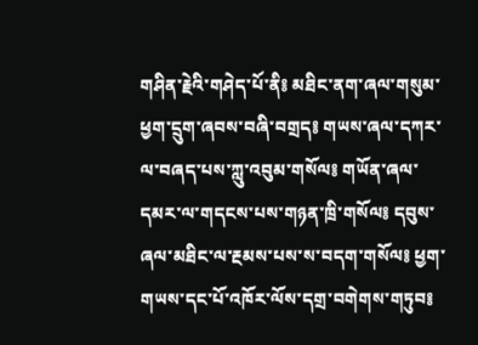གཤིན་རྗེའི་གཤེད་པོ་ནི༔ མཐིང་ནག་ཞལ་གསུམ་ཕྱག་དྲུག་ཞབས་བཞི་བགྲད༔ གཡས་ཞལ་དཀར་ལ་བཞད་པས་ཀླུ་འབུམ་གསོལ༔ གཡོན་ཞལ་དམར་ལ་གདངས་པས་གཉན་ཁྲི་གསོལ༔ དབུས་ཞལ་མཐིང་ལ་རྔམས་པས་ས་བདག་གསོལ༔ ཕྱག་གཡས་དང་པོ་འཁོར་ལོས་དགྲ་བགེགས་གཏུབ༔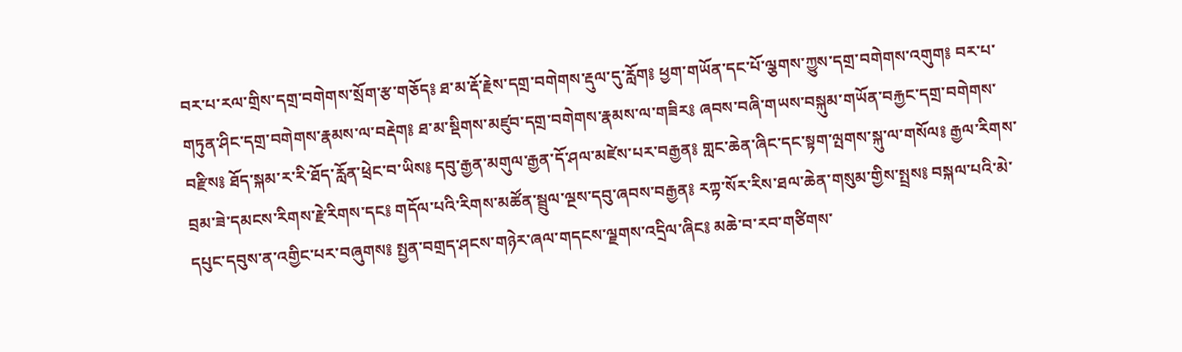བར་པ་རལ་གྲིས་དགྲ་བགེགས་སྲོག་རྩ་གཅོད༔ ཐ་མ་རྡོ་རྗེས་དགྲ་བགེགས་རྡུལ་དུ་རློག༔ ཕྱག་གཡོན་དང་པོ་ལྕགས་ཀྱུས་དགྲ་བགེགས་འགུག༔ བར་པ་གཏུན་ཤིང་དགྲ་བགེགས་རྣམས་ལ་བརྡེག༔ ཐ་མ་སྡིགས་མཛུབ་དགྲ་བགེགས་རྣམས་ལ་གཟིར༔ ཞབས་བཞི་གཡས་བསྐུམ་གཡོན་བརྐྱང་དགྲ་བགེགས་བརྫིས༔ ཐོད་སྐམ་ར་རི་ཐོད་རློན་ཕྲེང་བ་ཡིས༔ དབུ་རྒྱན་མགུལ་རྒྱན་དོ་ཤལ་མཛེས་པར་བརྒྱན༔ གླང་ཆེན་ཞིང་དང་སྟག་ལྤགས་སྐུ་ལ་གསོལ༔ རྒྱལ་རིགས་བྲམ་ཟེ་དམངས་རིགས་རྗེ་རིགས་དང༔ གདོལ་པའི་རིགས་མཚོན་སྦྲུལ་ལྔས་དབུ་ཞབས་བརྒྱན༔ རཀྟ་སོར་རིས་ཐལ་ཆེན་གསུམ་གྱིས་སྤྲས༔ བསྐལ་པའི་མེ་དཔུང་དབུས་ན་འགྱིང་པར་བཞུགས༔ སྤྱན་བགྲད་ཤངས་གཉེར་ཞལ་གདངས་ལྗགས་འདྲིལ་ཞིང༔ མཆེ་བ་རབ་གཙིགས་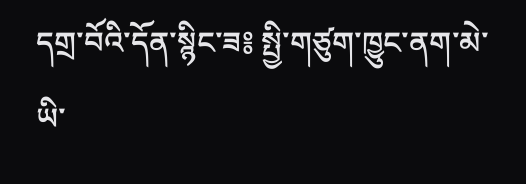དགྲ་བོའི་དོན་སྙིང་ཟ༔ སྤྱི་གཙུག་ཁྱུང་ནག་མེ་ཡི་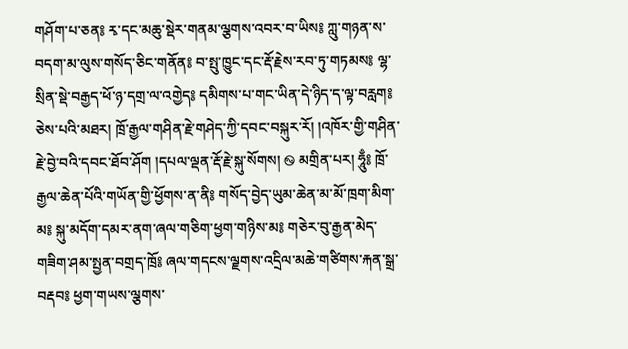གཤོག་པ་ཅན༔ རྭ་དང་མཆུ་སྡེར་གནམ་ལྕགས་འབར་བ་ཡིས༔ ཀླུ་གཉན་ས་བདག་མ་ལུས་གསོད་ཅིང་གནོན༔ བ་སྤུ་ཁྱུང་དང་རྡོ་རྗེས་རབ་ཏུ་གཏམས༔ ལྷ་སྲིན་སྡེ་བརྒྱད་ཕོ་ཉ་དགྲ་ལ་འགྱེད༔ དམིགས་པ་གང་ཡིན་དེ་ཉིད་ད་ལྟ་བརླག༔ ཅེས་པའི་མཐར། ཁྲོ་རྒྱལ་གཤིན་རྗེ་གཤེད་ཀྱི་དབང་བསྐུར་རོ། །འཁོར་གྱི་གཤིན་རྗེ་བྱེ་བའི་དབང་ཐོབ་ཤོག །དཔལ་ལྡན་རྡོ་རྗེ་སྐུ་སོགས། ࿊ མགྲིན་པར། ཧཱུྃ༔ ཁྲོ་རྒྱལ་ཆེན་པོའི་གཡོན་གྱི་ཕྱོགས་ན་ནི༔ གསོད་བྱེད་ཡུམ་ཆེན་མ་མོ་ཁྲག་མིག་མ༔ སྐུ་མདོག་དམར་ནག་ཞལ་གཅིག་ཕྱག་གཉིས་མ༔ གཅེར་བུ་རྒྱན་མེད་གཟིག་ཤམ་སྤྱན་བགྲད་ཁྲོ༔ ཞལ་གདངས་ལྗགས་འདྲིལ་མཆེ་གཙིགས་རྐན་སྒྲ་བརྡབ༔ ཕྱག་གཡས་ལྕགས་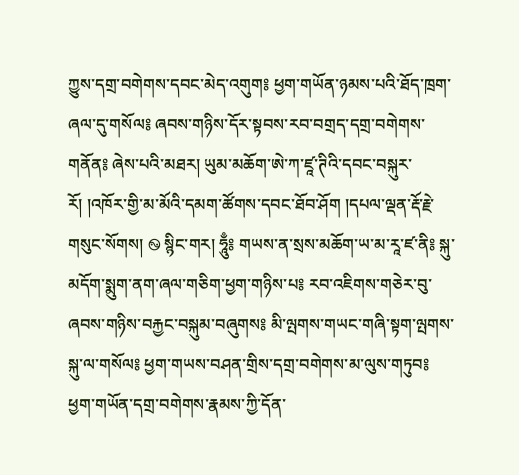ཀྱུས་དགྲ་བགེགས་དབང་མེད་འགུག༔ ཕྱག་གཡོན་ཉམས་པའི་ཐོད་ཁྲག་ཞལ་དུ་གསོལ༔ ཞབས་གཉིས་དོར་སྟབས་རབ་བགྲད་དགྲ་བགེགས་གནོན༔ ཞེས་པའི་མཐར། ཡུམ་མཆོག་ཨེ་ཀ་ཛཱ་ཊིའི་དབང་བསྐུར་རོ། །འཁོར་གྱི་མ་མོའི་དམག་ཚོགས་དབང་ཐོབ་ཤོག །དཔལ་ལྡན་རྡོ་རྗེ་གསུང་སོགས། ࿊ སྙིང་གར། ཧཱུྃ༔ གཡས་ན་སྲས་མཆོག་ཡ་མ་རཱ་ཛ་ནི༔ སྐུ་མདོག་སྨུག་ནག་ཞལ་གཅིག་ཕྱག་གཉིས་པ༔ རབ་འཇིགས་གཅེར་བུ་ཞབས་གཉིས་བརྐྱང་བསྐུམ་བཞུགས༔ མི་ལྤགས་གཡང་གཞི་སྟག་ལྤགས་སྐུ་ལ་གསོལ༔ ཕྱག་གཡས་བཤན་གྲིས་དགྲ་བགེགས་མ་ལུས་གཏུབ༔ ཕྱག་གཡོན་དགྲ་བགེགས་རྣམས་ཀྱི་དོན་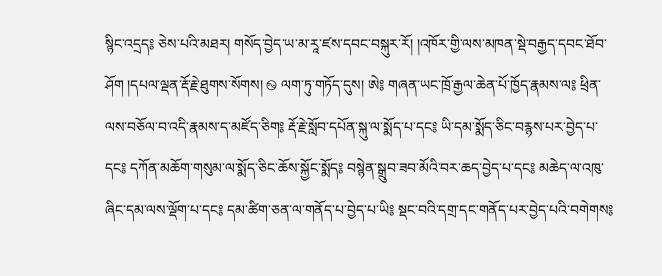སྙིང་འདྲད༔ ཅེས་པའི་མཐར། གསོད་བྱེད་ཡ་མ་རཱ་ཛས་དབང་བསྐུར་རོ། །འཁོར་གྱི་ལས་མཁན་སྡེ་བརྒྱད་དབང་ཐོབ་ཤོག །དཔལ་ལྡན་རྡོ་རྗེ་ཐུགས་སོགས། ࿊ ལག་ཏུ་གཏོད་དུས། ཨེ༔ གཞན་ཡང་ཁྲོ་རྒྱལ་ཆེན་པོ་ཁྱོད་རྣམས་ལ༔ ཕྲིན་ལས་བཅོལ་བ་འདི་རྣམས་ད་མཛོད་ཅིག༔ རྡོ་རྗེ་སློབ་དཔོན་སྐུ་ལ་སྨོད་པ་དང༔ ཡི་དམ་སྨོད་ཅིང་བརྙས་པར་བྱེད་པ་དང༔ དཀོན་མཆོག་གསུམ་ལ་སྨོད་ཅིང་ཆོས་སྐྱོང་སྨོད༔ བསྙེན་སྒྲུབ་ཟབ་མོའི་བར་ཆད་བྱེད་པ་དང༔ མཆེད་ལ་འཁུ་ཞིང་དམ་ལས་ལྡོག་པ་དང༔ དམ་ཚིག་ཅན་ལ་གནོད་པ་བྱེད་པ་ཡི༔ སྡང་བའི་དགྲ་དང་གནོད་པར་བྱེད་པའི་བགེགས༔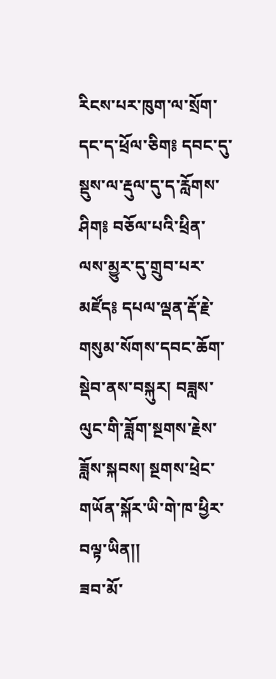རིངས་པར་ཁུག་ལ་སྲོག་དང་ད་ཕྲོལ་ཅིག༔ དབང་དུ་སྡུས་ལ་རྡུལ་དུ་ད་རློགས་ཤིག༔ བཅོལ་པའི་ཕྲིན་ལས་མྱུར་དུ་གྲུབ་པར་མཛོད༔ དཔལ་ལྡན་རྡོ་རྗེ་གསུམ་སོགས་དབང་ཆོག་སྡེབ་ནས་བསྐུར། བཟླས་ལུང་གི་ཟློག་སྔགས་རྗེས་ཟློས་སྐབས། སྔགས་ཕྲེང་གཡོན་སྐོར་ཡི་གེ་ཁ་ཕྱིར་བལྟ་ཡིན།།
ཟབ་མོ་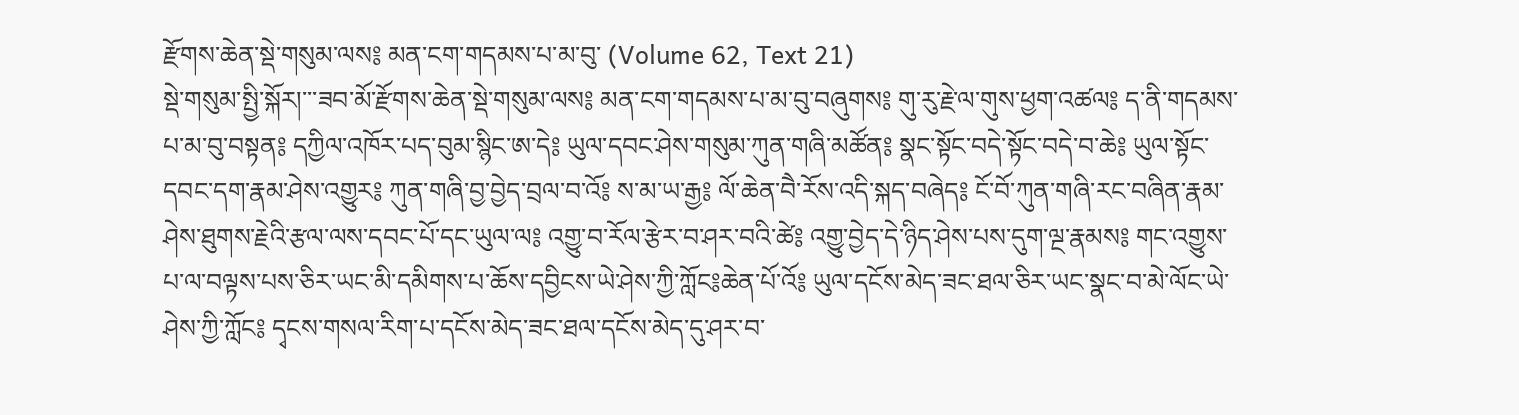རྫོགས་ཆེན་སྡེ་གསུམ་ལས༔ མན་ངག་གདམས་པ་མ་བུ་ (Volume 62, Text 21)
སྡེ་གསུམ་སྤྱི་སྐོར།་་་ཟབ་མོ་རྫོགས་ཆེན་སྡེ་གསུམ་ལས༔ མན་ངག་གདམས་པ་མ་བུ་བཞུགས༔ གུ་རུ་རྗེ་ལ་གུས་ཕྱག་འཚལ༔ ད་ནི་གདམས་པ་མ་བུ་བསྟན༔ དཀྱིལ་འཁོར་པད་བུམ་སྙིང་ཨ་དེ༔ ཡུལ་དབང་ཤེས་གསུམ་ཀུན་གཞི་མཚོན༔ སྣང་སྟོང་བདེ་སྟོང་བདེ་བ་ཆེ༔ ཡུལ་སྟོང་དབང་དག་རྣམ་ཤེས་འགྱུར༔ ཀུན་གཞི་བྱ་བྱེད་བྲལ་བ་འོ༔ ས་མ་ཡ་རྒྱ༔ ལོ་ཆེན་བཻ་རོས་འདི་སྐད་བཞེད༔ ངོ་བོ་ཀུན་གཞི་རང་བཞིན་རྣམ་ཤེས་ཐུགས་རྗེའི་རྩལ་ལས་དབང་པོ་དང་ཡུལ་ལ༔ འགྱུ་བ་རོལ་རྩེར་བ་ཤར་བའི་ཚེ༔ འགྱུ་བྱེད་དེ་ཉིད་ཤེས་པས་དུག་ལྔ་རྣམས༔ གང་འགྱུས་པ་ལ་བལྟས་པས་ཅིར་ཡང་མི་དམིགས་པ་ཆོས་དབྱིངས་ཡེ་ཤེས་ཀྱི་ཀློང༔ཆེན་པོ་འོ༔ ཡུལ་དངོས་མེད་ཟང་ཐལ་ཅིར་ཡང་སྣང་བ་མེ་ལོང་ཡེ་ཤེས་ཀྱི་ཀློང༔ དྭངས་གསལ་རིག་པ་དངོས་མེད་ཟང་ཐལ་དངོས་མེད་དུ་ཤར་བ་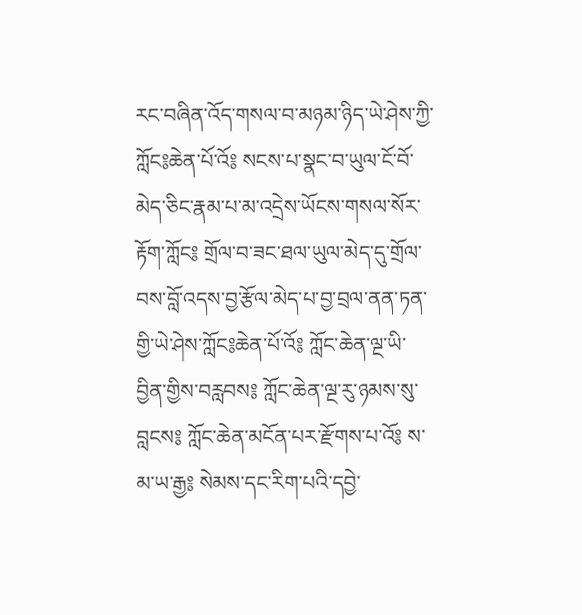རང་བཞིན་འོད་གསལ་བ་མཉམ་ཉིད་ཡེ་ཤེས་ཀྱི་ཀློང༔ཆེན་པོ་འོ༔ སངས་པ་སྣང་བ་ཡུལ་ངོ་བོ་མེད་ཅིང་རྣམ་པ་མ་འདྲེས་ཡོངས་གསལ་སོར་རྟོག་ཀློང༔ གྲོལ་བ་ཟང་ཐལ་ཡུལ་མེད་དུ་གྲོལ་བས་བློ་འདས་བྱ་རྩོལ་མེད་པ་བྱ་བྲལ་ནན་ཏན་གྱི་ཡེ་ཤེས་ཀློང༔ཆེན་པོ་འོ༔ ཀློང་ཆེན་ལྔ་ཡི་བྱིན་གྱིས་བརླབས༔ ཀློང་ཆེན་ལྔ་རུ་ཉམས་སུ་བླངས༔ ཀློང་ཆེན་མངོན་པར་རྫོགས་པ་འོ༔ ས་མ་ཡ་རྒྱ༔ སེམས་དང་རིག་པའི་དབྱེ་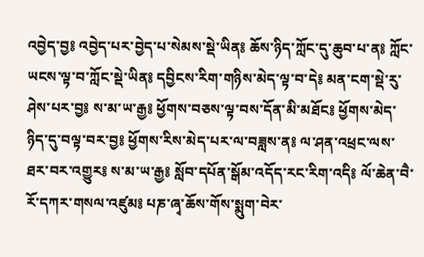འབྱེད་བྱ༔ འབྱེད་པར་བྱེད་པ་སེམས་སྡེ་ཡིན༔ ཆོས་ཉིད་ཀློང་དུ་ཆུབ་པ་ན༔ ཀློང་ཡངས་ལྟ་བ་ཀློང་སྡེ་ཡིན༔ དབྱིངས་རིག་གཉིས་མེད་ལྟ་བ་དེ༔ མན་ངག་སྡེ་རུ་ཤེས་པར་བྱ༔ ས་མ་ཡ་རྒྱ༔ ཕྱོགས་བཅས་ལྟ་བས་དོན་མི་མཐོང༔ ཕྱོགས་མེད་ཉིད་དུ་བལྟ་བར་བྱ༔ ཕྱོགས་རིས་མེད་པར་ལ་བཟླས་ན༔ ལ་ཤན་འཕྲང་ལས་ཐར་བར་འགྱུར༔ ས་མ་ཡ་རྒྱ༔ སློབ་དཔོན་སྒོམ་འདོད་རང་རིག་འདི༔ ལོ་ཆེན་བཻ་རོ་དཀར་གསལ་འཛུམ༔ པཎ་ཞྭ་ཆོས་གོས་སྨུག་བེར་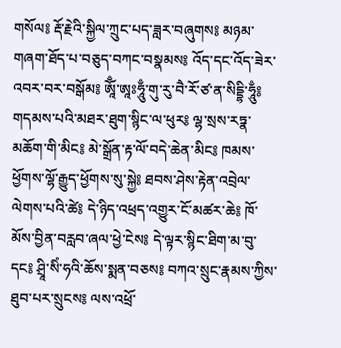གསོལ༔ རྡོ་རྗེའི་སྐྱིལ་ཀྲུང་པད་ཟླར་བཞུགས༔ མཉམ་གཞག་ཐོད་པ་བཅུད་བཀང་བསྣམས༔ འོད་དང་འོད་ཟེར་འབར་བར་བསྒོམ༔ ཨཱོྃ་ཨཱཿཧཱུྃ་གུ་རུ་བཻ་རོ་ཙ་ན་སིདྡྷི་ཧཱུྃ༔ གདམས་པའི་མཐར་ཐུག་སྙིང་ལ་ཕུར༔ ལྷ་སྲས་རཏྣ་མཆོག་གི་མིང༔ མེ་སྒྲོན་རྟ་ལོ་བདེ་ཆེན་མིང༔ ཁམས་ཕྱོགས་ལྷོ་རྒྱུད་ཕྱོགས་སུ་སྐྱེ༔ ཐབས་ཤེས་རྟེན་འབྲེལ་ལེགས་པའི་ཚེ༔ དེ་ཉིད་འཕྲད་འགྱུར་ངོ་མཚར་ཆེ༔ ཁོ་མོས་བྱིན་བརླབ་ཞལ་ཕྱེ་ངེས༔ དེ་ལྟར་སྙིང་ཐིག་མ་བུ་དང༔ ཤྲཱི་སིཾ་ཧའི་ཆོས་སྨན་བཅས༔ བཀའ་སྲུང་རྣམས་ཀྱིས་ཐུབ་པར་སྲུངས༔ ལས་འཕྲོ་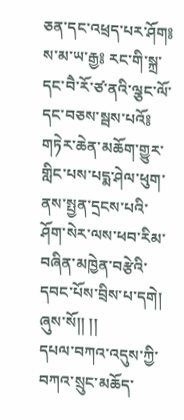ཅན་དང་འཕྲད་པར་ཤོག༔ ས་མ་ཡ་རྒྱ༔ རང་གི་སྐྲ་དང་བཻ་རོ་ཙ་ནའི་ལྕང་ལོ་དང་བཅས་སྦས་པའོ༔ གཏེར་ཆེན་མཆོག་གྱུར་གླིང་པས་པདྨ་ཤེལ་ཕུག་ནས་སྤྱན་དྲངས་པའི་ཤོག་སེར་ལས་ཕབ་རིམ་བཞིན་མཁྱེན་བརྩེའི་དབང་པོས་བྲིས་པ་དགེ། ཞུས་སོ།། །།
དཔལ་བཀའ་འདུས་ཀྱི་བཀའ་སྲུང་མཆོད་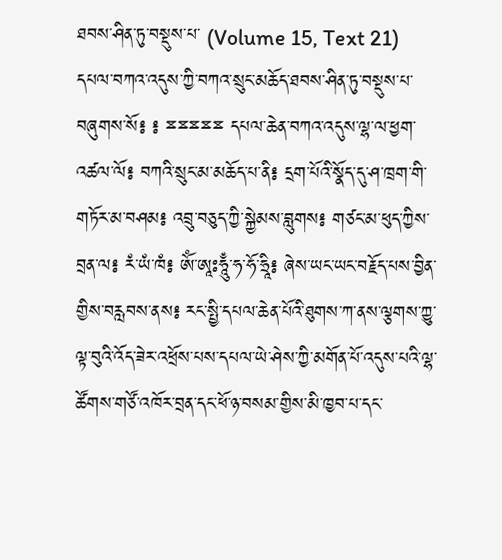ཐབས་ཤིན་ཏུ་བསྡུས་པ་ (Volume 15, Text 21)
དཔལ་བཀའ་འདུས་ཀྱི་བཀའ་སྲུང་མཆོད་ཐབས་ཤིན་ཏུ་བསྡུས་པ་བཞུགས་སོ༔ ༔ ྈྈྈྈྈ དཔལ་ཆེན་བཀའ་འདུས་ལྷ་ལ་ཕྱག་འཚལ་ལོ༔ བཀའི་སྲུང་མ་མཆོད་པ་ནི༔ དྲག་པོའི་སྣོད་དུ་ཤ་ཁྲག་གི་གཏོར་མ་བཤམ༔ འབྲུ་བཅུད་ཀྱི་སྐྱེམས་བླུགས༔ གཙང་མ་ཕུད་ཀྱིས་བྲན་ལ༔ རཾ་ཡཾ་ཁཾ༔ ཨོཾ་ཨཱཿཧཱུྃ་ཧ་ཧོ་ཧྲཱི༔ ཞེས་ཡང་ཡང་བརྗོད་པས་བྱིན་གྱིས་བརླབས་ནས༔ རང་སྤྱི་དཔལ་ཆེན་པོའི་ཐུགས་ཀ་ནས་ལྕགས་ཀྱུ་ལྟ་བུའི་འོད་ཟེར་འཕྲོས་པས་དཔལ་ཡེ་ཤེས་ཀྱི་མགོན་པོ་འདུས་པའི་ལྷ་ཚོགས་གཙོ་འཁོར་བྲན་དང་ཕོ་ཉ་བསམ་གྱིས་མི་ཁྱབ་པ་དང་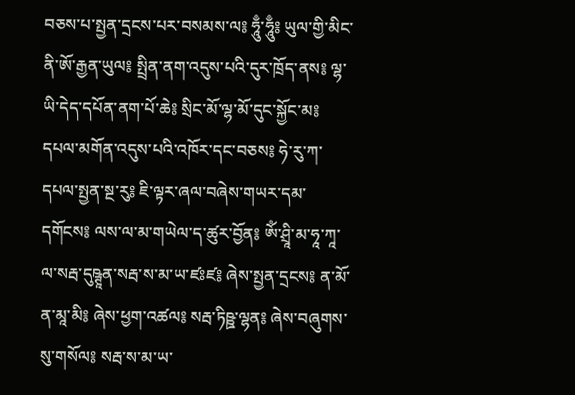བཅས་པ་སྤྱན་དྲངས་པར་བསམས་ལ༔ ཧཱུྃ་ཧཱུྃ༔ ཡུལ་གྱི་མིང་ནི་ཨོ་རྒྱན་ཡུལ༔ སྤྲིན་ནག་འདུས་པའི་དུར་ཁྲོད་ནས༔ ལྷ་ཡི་དེད་དཔོན་ནག་པོ་ཆེ༔ སྲིང་མོ་ལྷ་མོ་དུང་སྐྱོང་མ༔ དཔལ་མགོན་འདུས་པའི་འཁོར་དང་བཅས༔ ཧེ་རུ་ཀ་དཔལ་སྤྱན་སྔ་རུ༔ ཇི་ལྟར་ཞལ་བཞེས་གཡར་དམ་དགོངས༔ ལས་ལ་མ་གཡེལ་ད་ཚུར་བྱོན༔ ཨོཾ་ཤྲཱི་མ་ཧཱ་ཀཱ་ལ་སརྦ་དུཥྚཱན་སརྦ་ས་མ་ཡ་ཛཿཛ༔ ཞེས་སྤྱན་དྲངས༔ ན་མོ་ན་མཱ་མི༔ ཞེས་ཕྱག་འཚལ༔ སརྦ་ཏིཥྛ་ལྷན༔ ཞེས་བཞུགས་སུ་གསོལ༔ སརྦ་ས་མ་ཡ་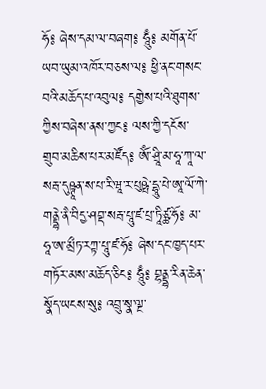ཧོ༔ ཞེས་དམ་ལ་བཞག༔ ཧཱུྃ༔ མགོན་པོ་ཡབ་ཡུམ་འཁོར་བཅས་ལ༔ ཕྱི་ནང་གསང་བའི་མཆོད་པ་འབུལ༔ དགྱེས་པའི་ཐུགས་ཀྱིས་བཞེས་ནས་ཀྱང༔ ལས་ཀྱི་དངོས་གྲུབ་མཆིས་པར་མཛོད༔ ཨོཾ་ཤྲཱི་མ་ཧཱ་ཀཱ་ལ་སརྦ་དུཥྚཱན་ས་པ་རི་ཝཱ་ར་པུཥྤེ་དྷཱུ་པེ་ཨཱ་ལོ་ཀེ་གནྡྷེ་ནཻ་བིདྱ་ཤབྡ་སརྦ་པཱུ་ཛ་པྲ་ཏཱིཙྪ་ཧོ༔ མ་ཧཱ་ཨ་མྲྀཏ་རཀྟ་པཱུ་ཛ་ཧོ༔ ཞེས་དང་ཁྱད་པར་གཏོར་མས་མཆོད་ཅིང༔ ཧཱུྃ༔ བྷནྡྷ་རིན་ཆེན་སྣོད་ཡངས་སུ༔ འབྲུ་སྣ་ལྔ་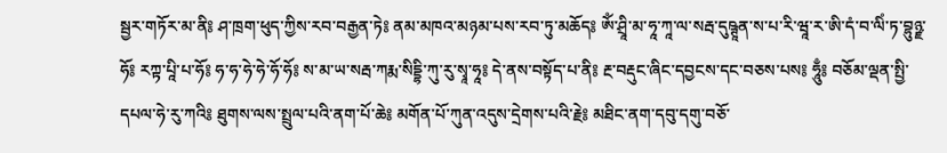སྦྱར་གཏོར་མ་ནི༔ ཤ་ཁྲག་ཕུད་ཀྱིས་རབ་བརྒྱན་ཏེ༔ ནམ་མཁའ་མཉམ་པས་རབ་ཏུ་མཆོད༔ ཨོཾ་ཤྲཱི་མ་ཧཱ་ཀཱ་ལ་སརྦ་དུཥྚཱན་ས་པ་རི་ཝཱ་ར་ཨི་དཾ་བ་ལིཾ་ཏ་བྷུཉྫ་ཧོ༔ རཀྟ་པཱི་པ་ཧོ༔ ཧ་ཧ་ཧེ་ཧེ་ཧོ་ཧོ༔ ས་མ་ཡ་སརྦ་ཀརྨ་སིདྡྷི་ཀུ་རུ་སྭཱ་ཧཱ༔ དེ་ནས་བསྟོད་པ་ནི༔ རྔ་བརྡུང་ཞིང་དབྱངས་དང་བཅས་པས༔ ཧཱུྃ༔ བཅོམ་ལྡན་སྤྱི་དཔལ་ཧེ་རུ་ཀའི༔ ཐུགས་ལས་སྤྲུལ་པའི་ནག་པོ་ཆེ༔ མགོན་པོ་ཀུན་འདུས་དྲེགས་པའི་རྗེ༔ མཐིང་ནག་དབུ་དགུ་བཅོ་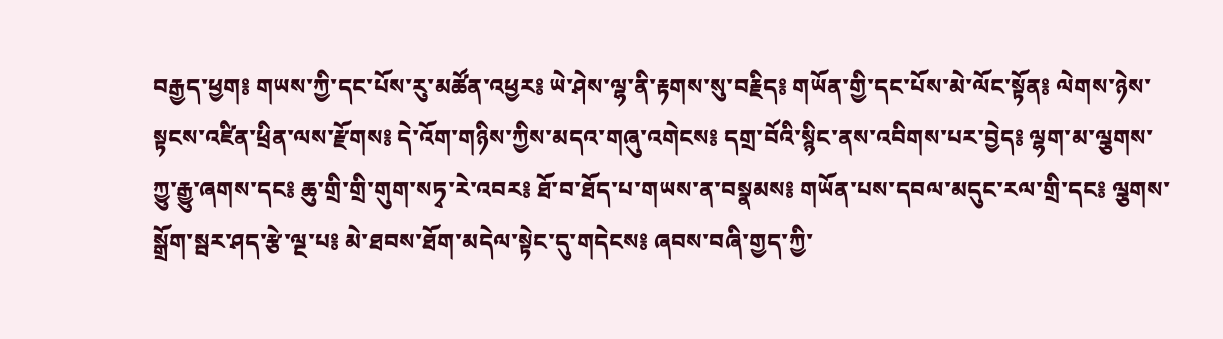བརྒྱད་ཕྱག༔ གཡས་ཀྱི་དང་པོས་རུ་མཚོན་འཕྱར༔ ཡེ་ཤེས་ལྷ་ནི་རྟགས་སུ་བརྗིད༔ གཡོན་གྱི་དང་པོས་མེ་ལོང་སྟོན༔ ལེགས་ཉེས་སྟངས་འཛིན་ཕྲིན་ལས་རྫོགས༔ དེ་འོག་གཉིས་ཀྱིས་མདའ་གཞུ་འགེངས༔ དགྲ་བོའི་སྙིང་ནས་འབིགས་པར་བྱེད༔ ལྷག་མ་ལྕགས་ཀྱུ་རྒྱུ་ཞགས་དང༔ ཆུ་གྲི་གྲི་གུག་སཏྭ་རེ་འབར༔ ཐོ་བ་ཐོད་པ་གཡས་ན་བསྣམས༔ གཡོན་པས་དབལ་མདུང་རལ་གྲི་དང༔ ལྕགས་སྒྲོག་སྦར་ཤད་རྩེ་ལྔ་པ༔ མེ་ཐབས་ཐོག་མདེལ་སྟེང་དུ་གདེངས༔ ཞབས་བཞི་གྱད་ཀྱི་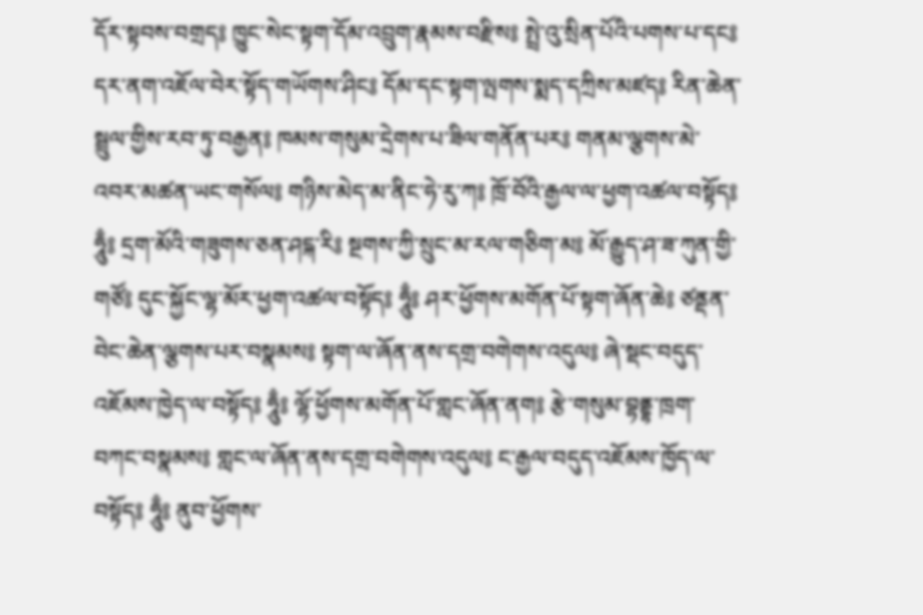དོར་སྟབས་བགྲད༔ ཁྱུང་སེང་སྟག་དོམ་འབྲུག་རྣམས་བརྫིས༔ སྤྲེ་འུ་སྲིན་པོའི་པགས་པ་དང༔ དར་ནག་འཇོལ་བེར་སྟོད་གཡོགས་ཤིང༔ དོམ་དང་སྟག་ལྤགས་སྨད་དཀྲིས་མཛད༔ རིན་ཆེན་སྦྲུལ་གྱིས་རབ་ཏུ་བརྒྱན༔ ཁམས་གསུམ་དྲེགས་པ་ཟིལ་གནོན་པར༔ གནམ་ལྕགས་མེ་འབར་མཚན་ཡང་གསོལ༔ གཉིས་མེད་མ་ནིང་ཧེ་རུ་ཀ༔ ཁྲོ་བོའི་རྒྱལ་ལ་ཕྱག་འཚལ་བསྟོད༔ ཧཱུྃ༔ དྲག་མོའི་གཟུགས་ཅན་ཤངྐ་རི༔ སྔགས་ཀྱི་སྲུང་མ་རལ་གཅིག་མ༔ མོ་རྒྱུད་ཤ་ཟ་ཀུན་གྱི་གཙོ༔ དུང་སྐྱོང་ལྷ་མོར་ཕྱག་འཚལ་བསྟོད༔ ཧཱུྃ༔ ཤར་ཕྱོགས་མགོན་པོ་སྟག་ཞོན་ཆེ༔ ཙནྡན་བེང་ཆེན་ལྕགས་པར་བསྣམས༔ སྟག་ལ་ཞོན་ནས་དགྲ་བགེགས་འདུལ༔ ཞེ་སྡང་བདུད་འཇོམས་ཁྱེད་ལ་བསྟོད༔ ཧཱུྃ༔ ལྷོ་ཕྱོགས་མགོན་པོ་གླང་ཞོན་ནག༔ རྩེ་གསུམ་བྷནྡྷ་ཁྲག་བཀང་བསྣམས༔ གླང་ལ་ཞོན་ནས་དགྲ་བགེགས་འདུལ༔ ང་རྒྱལ་བདུད་འཇོམས་ཁྱོད་ལ་བསྟོད༔ ཧཱུྃ༔ ནུབ་ཕྱོགས་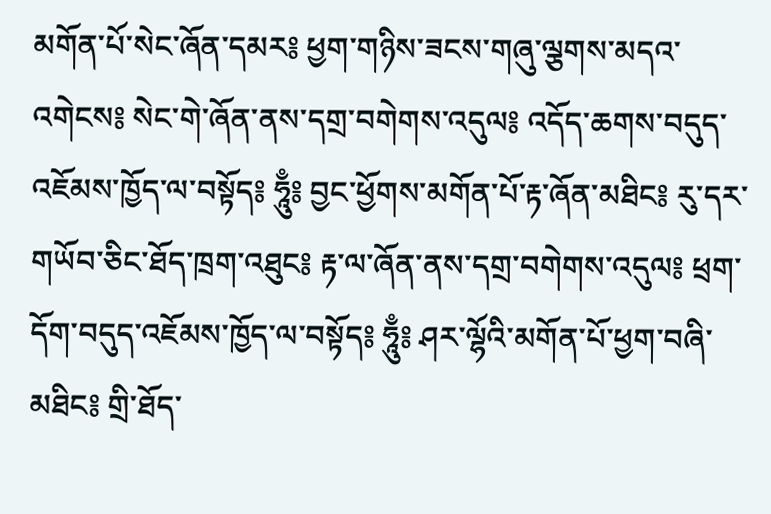མགོན་པོ་སེང་ཞོན་དམར༔ ཕྱག་གཉིས་ཟངས་གཞུ་ལྕགས་མདའ་འགེངས༔ སེང་གེ་ཞོན་ནས་དགྲ་བགེགས་འདུལ༔ འདོད་ཆགས་བདུད་འཇོམས་ཁྱོད་ལ་བསྟོད༔ ཧཱུྃ༔ བྱང་ཕྱོགས་མགོན་པོ་རྟ་ཞོན་མཐིང༔ རུ་དར་གཡོབ་ཅིང་ཐོད་ཁྲག་འཐུང༔ རྟ་ལ་ཞོན་ནས་དགྲ་བགེགས་འདུལ༔ ཕྲག་དོག་བདུད་འཇོམས་ཁྱོད་ལ་བསྟོད༔ ཧཱུྃ༔ ཤར་ལྷོའི་མགོན་པོ་ཕྱག་བཞི་མཐིང༔ གྲི་ཐོད་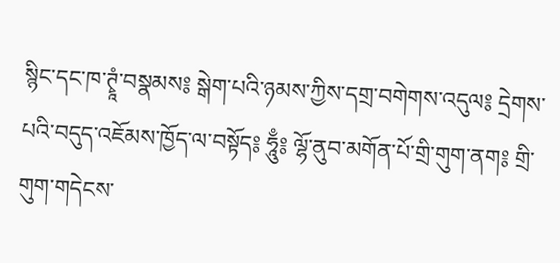སྙིང་དང་ཁ་ཊྭཱཾ་བསྣམས༔ སྒེག་པའི་ཉམས་ཀྱིས་དགྲ་བགེགས་འདུལ༔ དྲེགས་པའི་བདུད་འཇོམས་ཁྱོད་ལ་བསྟོད༔ ཧཱུྃ༔ ལྷོ་ནུབ་མགོན་པོ་གྲི་གུག་ནག༔ གྲི་གུག་གདེངས་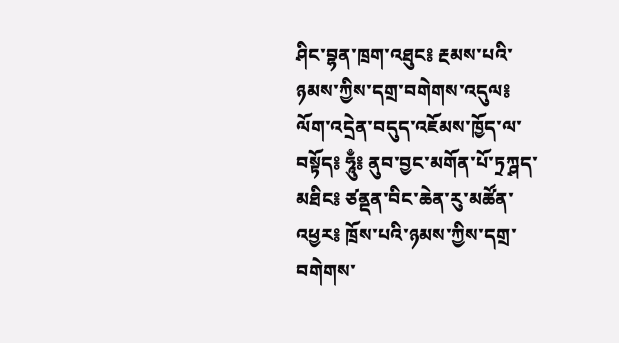ཤིང་བྷན་ཁྲག་འཐུང༔ རྔམས་པའི་ཉམས་ཀྱིས་དགྲ་བགེགས་འདུལ༔ ལོག་འདྲེན་བདུད་འཇོམས་ཁྱོད་ལ་བསྟོད༔ ཧཱུྃ༔ ནུབ་བྱང་མགོན་པོ་ཏྲཀྴད་མཐིང༔ ཙནྡན་བིང་ཆེན་རུ་མཚོན་འཕྱར༔ ཁྲོས་པའི་ཉམས་ཀྱིས་དགྲ་བགེགས་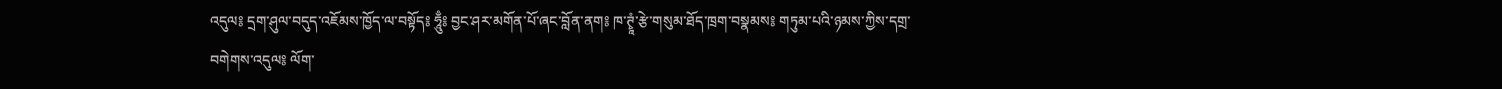འདུལ༔ དྲག་ཤུལ་བདུད་འཇོམས་ཁྱོད་ལ་བསྟོད༔ ཧཱུྃ༔ བྱང་ཤར་མགོན་པོ་ཞང་བློན་ནག༔ ཁ་ཊྭཱཾ་རྩེ་གསུམ་ཐོད་ཁྲག་བསྣམས༔ གཏུམ་པའི་ཉམས་ཀྱིས་དགྲ་བགེགས་འདུལ༔ ལོག་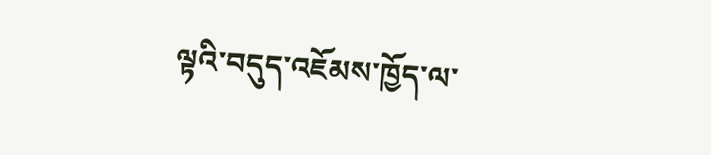ལྟའི་བདུད་འཇོམས་ཁྱོད་ལ་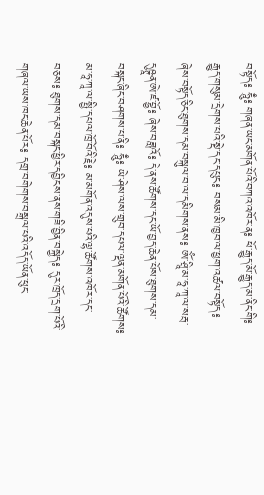བསྟོད༔ ཧཱུྃ༔ གཞན་ཡང་མགོན་པོའི་བཀའ་འཁོར་ན༔ ཕོ་རྒྱུད་མོ་རྒྱུད་མ་ནིང་གི༔ རྒྱུད་གསུམ་དྲེགས་པའི་སྡེ་དང་དཔུང༔ བསམ་མི་ཁྱབ་ལ་ཕྱག་འཚལ་བསྟོད༔ ཞེས་བསྟོད་ཅིང་ཐུགས་དམ་བསྐུལ་བ་ལ་དམིགས་ནས༔ ཨོཾ་ཤྲཱི་མ་ཧཱ་ཀཱ་ལ་སརྦ་དུཥྚཱན་ཨེ་ཛ་བྷྱོ༔ ཞེས་བཟླའོ༔ དེ་ནས་ཚོགས་དང་ཡོ་བྱད་ཆེན་པོས་ཐུགས་དམ་བསྐང་ཞིང་བཤགས་པ་ནི༔ ཧཱུྃ༔ ཡེ་ཤེས་ལས་གྲུབ་དཔལ་ལྡན་མགོན་པོའི་ཚོགས༔ མ་ཧཱ་ཀཱ་ལ་སྤྱི་དཔལ་ཁྲོ་བོའི་རྗེ༔ མ་མགོན་འདུས་པའི་ལྷ་ཚོགས་འཁོར་དང་བཅས༔ ཐུགས་དམ་བསྐང་ཕྱིར་དབྱིངས་ནས་གཟི་བྱིན་བསྐྱེད༔ དུར་ཁྲོད་དྲག་པོའི་གཞལ་ཡས་ཁང་ཆེན་པོར༔ དགྲ་བགེགས་བསྒྲལ་པའི་འདོད་ཡོན་ཕུང་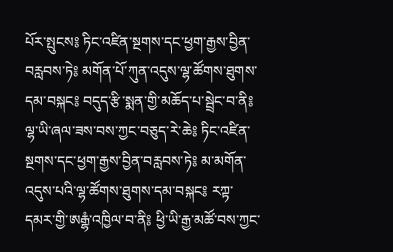པོར་སྤུངས༔ ཏིང་འཛིན་སྔགས་དང་ཕྱག་རྒྱས་བྱིན་བརླབས་ཏེ༔ མགོན་པོ་ཀུན་འདུས་ལྷ་ཚོགས་ཐུགས་དམ་བསྐང༔ བདུད་རྩི་སྨན་གྱི་མཆོད་པ་སྦྲེང་བ་ནི༔ ལྷ་ཡི་ཞལ་ཟས་བས་ཀྱང་བཅུད་རེ་ཆེ༔ ཏིང་འཛིན་སྔགས་དང་ཕྱག་རྒྱས་བྱིན་བརླབས་ཏེ༔ མ་མགོན་འདུས་པའི་ལྷ་ཚོགས་ཐུགས་དམ་བསྐང༔ རཀྟ་དམར་གྱི་ཨརྒྷཾ་འཁྱིལ་བ་ནི༔ ཕྱི་ཡི་རྒྱ་མཚོ་བས་ཀྱང་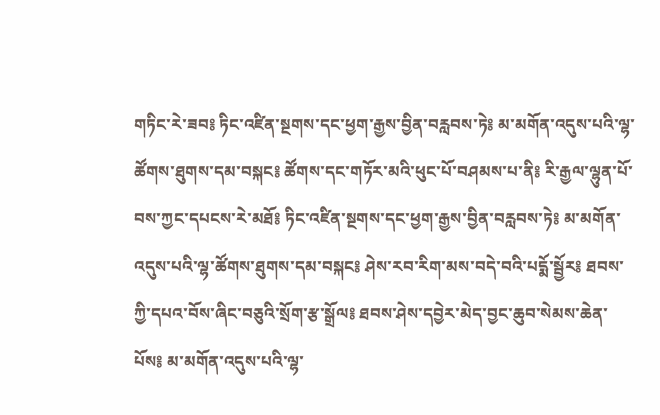གཏིང་རེ་ཟབ༔ ཏིང་འཛིན་སྔགས་དང་ཕྱག་རྒྱས་བྱིན་བརླབས་ཏེ༔ མ་མགོན་འདུས་པའི་ལྷ་ཚོགས་ཐུགས་དམ་བསྐང༔ ཚོགས་དང་གཏོར་མའི་ཕུང་པོ་བཤམས་པ་ནི༔ རི་རྒྱལ་ལྷུན་པོ་བས་ཀྱང་དཔངས་རེ་མཐོ༔ ཏིང་འཛིན་སྔགས་དང་ཕྱག་རྒྱས་བྱིན་བརླབས་ཏེ༔ མ་མགོན་འདུས་པའི་ལྷ་ཚོགས་ཐུགས་དམ་བསྐང༔ ཤེས་རབ་རིག་མས་བདེ་བའི་པདྨོ་སྦྱོར༔ ཐབས་ཀྱི་དཔའ་བོས་ཞིང་བཅུའི་སྲོག་རྩ་སྒྲོལ༔ ཐབས་ཤེས་དབྱེར་མེད་བྱང་ཆུབ་སེམས་ཆེན་པོས༔ མ་མགོན་འདུས་པའི་ལྷ་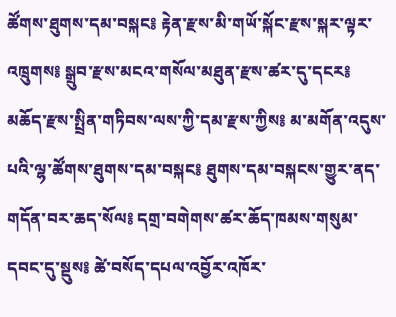ཚོགས་ཐུགས་དམ་བསྐང༔ རྟེན་རྫས་མི་གཡོ་སྐོང་རྫས་སྐར་ལྟར་འཁྲུགས༔ སྒྲུབ་རྫས་མངའ་གསོལ་མཐུན་རྫས་ཚར་དུ་དངར༔ མཆོད་རྫས་སྤྲིན་གཏིབས་ལས་ཀྱི་དམ་རྫས་ཀྱིས༔ མ་མགོན་འདུས་པའི་ལྷ་ཚོགས་ཐུགས་དམ་བསྐང༔ ཐུགས་དམ་བསྐངས་གྱུར་ནད་གདོན་བར་ཆད་སོལ༔ དགྲ་བགེགས་ཚར་ཆོད་ཁམས་གསུམ་དབང་དུ་སྡུས༔ ཚེ་བསོད་དཔལ་འབྱོར་འཁོར་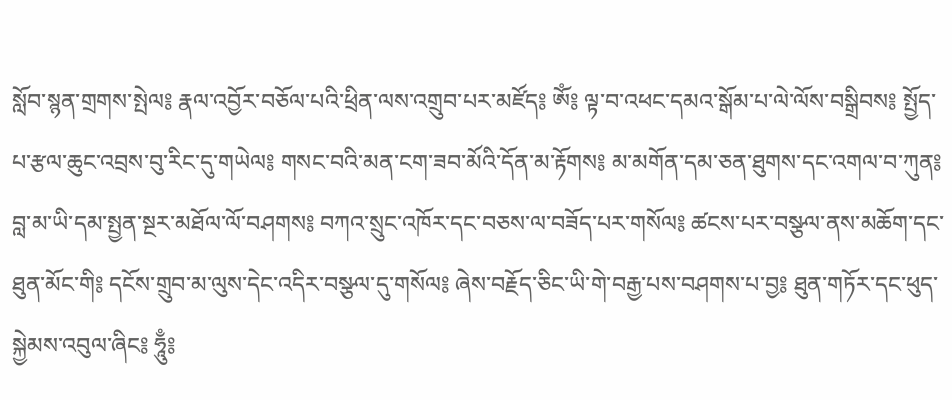སློབ་སྙན་གྲགས་སྤེལ༔ རྣལ་འབྱོར་བཅོལ་པའི་ཕྲིན་ལས་འགྲུབ་པར་མཛོད༔ ཨོཾ༔ ལྟ་བ་འཕང་དམའ་སྒོམ་པ་ལེ་ལོས་བསྒྲིབས༔ སྤྱོད་པ་རྩལ་ཆུང་འབྲས་བུ་རིང་དུ་གཡེལ༔ གསང་བའི་མན་ངག་ཟབ་མོའི་དོན་མ་རྟོགས༔ མ་མགོན་དམ་ཅན་ཐུགས་དང་འགལ་བ་ཀུན༔ བླ་མ་ཡི་དམ་སྤྱན་སྔར་མཐོལ་ལོ་བཤགས༔ བཀའ་སྲུང་འཁོར་དང་བཅས་ལ་བཟོད་པར་གསོལ༔ ཚངས་པར་བསྩལ་ནས་མཆོག་དང་ཐུན་མོང་གི༔ དངོས་གྲུབ་མ་ལུས་དེང་འདིར་བསྩལ་དུ་གསོལ༔ ཞེས་བརྗོད་ཅིང་ཡི་གེ་བརྒྱ་པས་བཤགས་པ་བྱ༔ ཐུན་གཏོར་དང་ཕུད་སྐྱེམས་འབུལ་ཞིང༔ ཧཱུྃ༔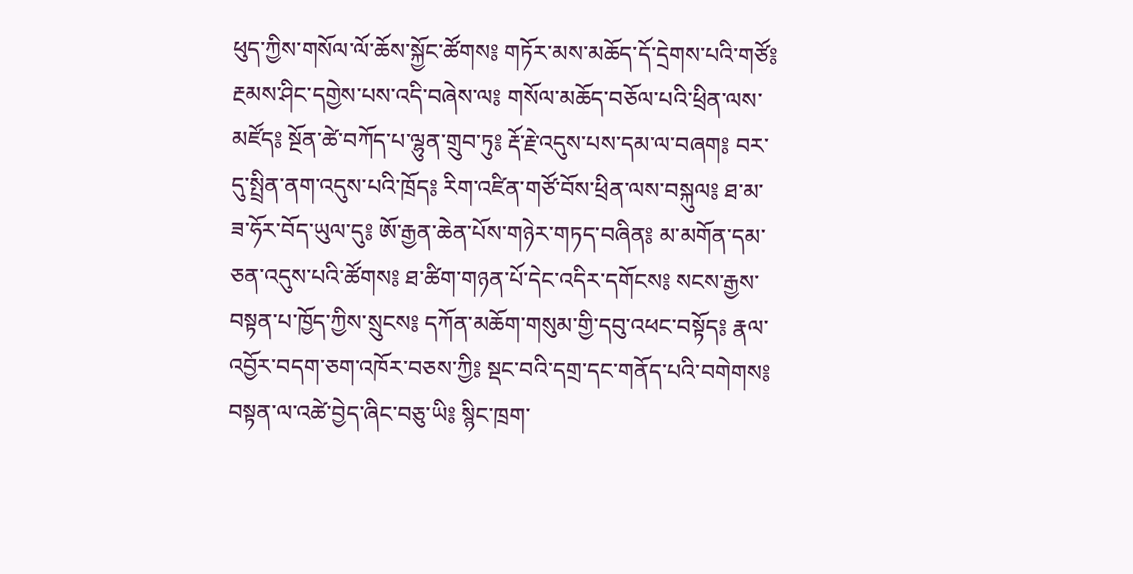ཕུད་ཀྱིས་གསོལ་ལོ་ཆོས་སྐྱོང་ཚོགས༔ གཏོར་མས་མཆོད་དོ་དྲེགས་པའི་གཙོ༔ རྔམས་ཤིང་དགྱེས་པས་འདི་བཞེས་ལ༔ གསོལ་མཆོད་བཅོལ་པའི་ཕྲིན་ལས་མཛོད༔ སྔོན་ཚེ་བཀོད་པ་ལྷུན་གྲུབ་ཏུ༔ རྡོ་རྗེ་འདུས་པས་དམ་ལ་བཞག༔ བར་དུ་སྤྲིན་ནག་འདུས་པའི་ཁྲོད༔ རིག་འཛིན་གཙོ་བོས་ཕྲིན་ལས་བསྐུལ༔ ཐ་མ་ཟ་ཧོར་བོད་ཡུལ་དུ༔ ཨོ་རྒྱན་ཆེན་པོས་གཉེར་གཏད་བཞིན༔ མ་མགོན་དམ་ཅན་འདུས་པའི་ཚོགས༔ ཐ་ཚིག་གཉན་པོ་དེང་འདིར་དགོངས༔ སངས་རྒྱས་བསྟན་པ་ཁྱོད་ཀྱིས་སྲུངས༔ དཀོན་མཆོག་གསུམ་གྱི་དབུ་འཕང་བསྟོད༔ རྣལ་འབྱོར་བདག་ཅག་འཁོར་བཅས་ཀྱི༔ སྡང་བའི་དགྲ་དང་གནོད་པའི་བགེགས༔ བསྟན་ལ་འཚེ་བྱེད་ཞིང་བཅུ་ཡི༔ སྙིང་ཁྲག་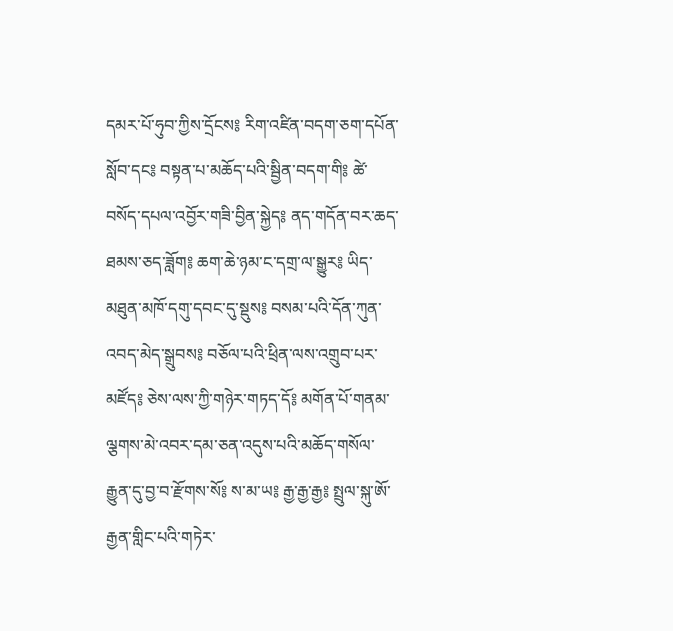དམར་པོ་ཧུབ་ཀྱིས་དྲོངས༔ རིག་འཛིན་བདག་ཅག་དཔོན་སློབ་དང༔ བསྟན་པ་མཆོད་པའི་སྦྱིན་བདག་གི༔ ཚེ་བསོད་དཔལ་འབྱོར་གཟི་བྱིན་སྐྱེད༔ ནད་གདོན་བར་ཆད་ཐམས་ཅད་ཟློག༔ ཆག་ཆེ་ཉམ་ང་དགྲ་ལ་སྒྱུར༔ ཡིད་མཐུན་མཁོ་དགུ་དབང་དུ་སྡུས༔ བསམ་པའི་དོན་ཀུན་འབད་མེད་སྒྲུབས༔ བཅོལ་པའི་ཕྲིན་ལས་འགྲུབ་པར་མཛོད༔ ཅེས་ལས་ཀྱི་གཉེར་གཏད་དོ༔ མགོན་པོ་གནམ་ལྕགས་མེ་འབར་དམ་ཅན་འདུས་པའི་མཆོད་གསོལ་རྒྱུན་དུ་བྱ་བ་རྫོགས་སོ༔ ས་མ་ཡ༔ རྒྱ་རྒྱ་རྒྱ༔ སྤྲུལ་སྐུ་ཨོ་རྒྱན་གླིང་པའི་གཏེར་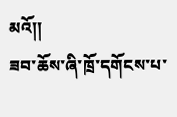མའོ།།
ཟབ་ཆོས་ཞི་ཁྲོ་དགོངས་པ་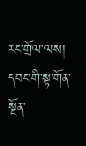རང་གྲོལ་ལས། དབང་གི་སྟ་གོན་སྔོན་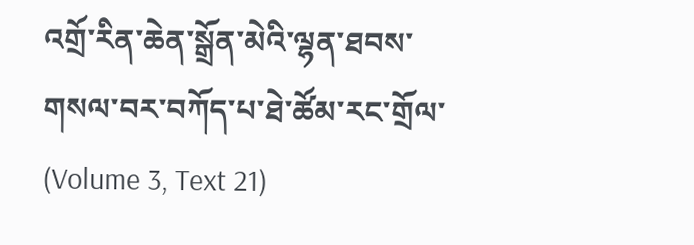འགྲོ་རིན་ཆེན་སྒྲོན་མེའི་ལྷན་ཐབས་གསལ་བར་བཀོད་པ་ཐེ་ཚོམ་རང་གྲོལ་ (Volume 3, Text 21)